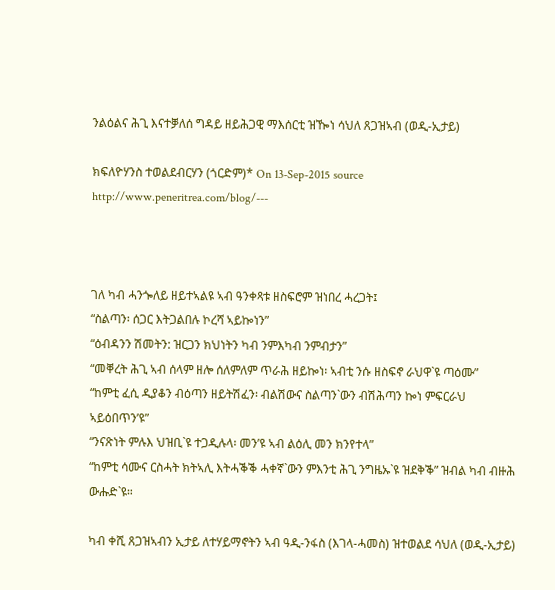ንልዕልና ሕጊ እናተቓለሰ ግዳይ ዘይሕጋዊ ማእሰርቲ ዝዀነ ሳህለ ጸጋዝኣብ (ወዲ-ኢታይ)

ክፍለዮሃንስ ተወልደብርሃን (ጎርድም)* On 13-Sep-2015 source http://www.peneritrea.com/blog/---



ገለ ካብ ሓንጐለይ ዘይተኣልዩ ኣብ ዓንቀጻቱ ዘስፍሮም ዝነበረ ሓረጋት፤
“ስልጣን፡ ሰጋር እትጋልበሉ ኮረሻ ኣይኰነን”
“ዕብዳንን ሽመትን: ዝርጋን ክህነትን ካብ ንምእካብ ንምብታን”
“መቐረት ሕጊ ኣብ ሰላም ዘሎ ሰለምለም ጥራሕ ዘይኰነ፡ ኣብቲ ንሱ ዘስፍኖ ራህዋ`ዩ ጣዕሙ”
“ከምቲ ፈሲ ዲያቆን ብዕጣን ዘይትሽፈን፡ ብልሽውና ስልጣን`ውን ብሽሕጣን ኰነ ምፍርራህ ኣይዕበጥን’ዩ”
“ንናጽነት ምሉእ ህዝቢ`ዩ ተጋዲሉላ፡ መን’ዩ ኣብ ልዕሊ መን ክንየተላ”
“ከምቲ ሳሙና ርስሓት ክትኣሊ እትሓቕቕ ሓቀኛ`ውን ምእንቲ ሕጊ ንግዜኡ`ዩ ዝደቅቕ” ዝብል ካብ ብዙሕ ውሑድ`ዩ።

ካብ ቀሺ ጸጋዝኣብን ኢታይ ለተሃይማኖትን ኣብ ዓዲ-ንፋስ (እገላ-ሓመስ) ዝተወልደ ሳህለ (ወዲ-ኢታይ)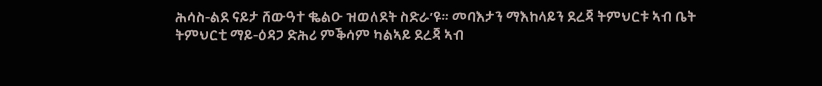ሕሳስ-ልደ ናይታ ሸውዓተ ቈልዑ ዝወለደት ስድራ’ዩ። መባእታን ማእከላይን ደረጃ ትምህርቱ ኣብ ቤት ትምህርቲ ማይ-ዕዳጋ ድሕሪ ምቕሳም ካልኣይ ደረጃ ኣብ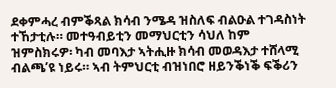ደቀምሓረ ብምቕጻል ክሳብ ንሜዳ ዝስለፍ ብልዑል ተገዳስነት ተኸታቲሉ። መተዓብይቲን መማህርቲን ሳህለ ከም ዝምስክሩዎ፡ ካብ መባእታ ኣትሒዙ ክሳብ መወዳእታ ተሸላሚ ብልጫ’ዩ ነይሩ። ኣብ ትምህርቲ ብዝነበሮ ዘይንቕነቕ ፍቕሪን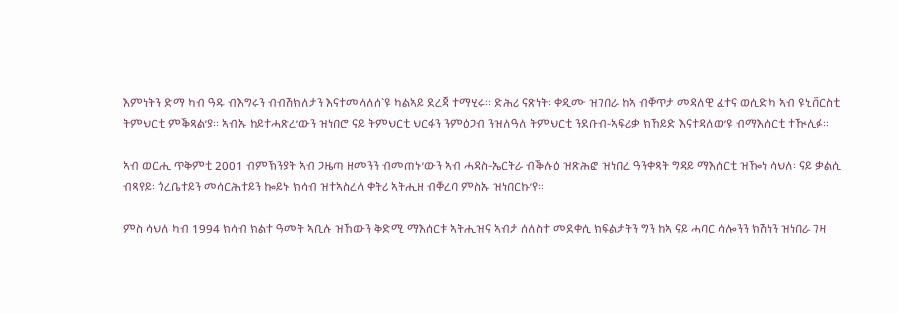እምነትን ድማ ካብ ዓዱ ብእግሩን ብብሽክለታን እናተመላለሰ`ዩ ካልኣይ ደረጃ ተማሂሩ። ድሕሪ ናጽነት፡ ቀዲሙ ዝገበራ ከኣ ብቐጥታ መዳለዊ ፈተና ወሲድካ ኣብ ዩኒቨርስቲ ትምህርቲ ምቕጻል’ያ። ኣብኡ ከይተሓጽረ’ውን ዝነበሮ ናይ ትምህርቲ ህርፋን ንምዕጋብ ንዝለዓለ ትምህርቲ ንደቡብ-ኣፍሪቃ ክኸይድ እናተዳለወ’ዩ ብማእሰርቲ ተዂሊፉ።

ኣብ ወርሒ ጥቅምቲ 2001 ብምኽንያት ኣብ ጋዜጣ ዘመንን ብመጠኑ’ውን ኣብ ሓዳስ-ኤርትራ ብቕሉዕ ዝጽሕፎ ዝነበረ ዓንቀጻት ግዳይ ማእሰርቲ ዝዀነ ሳህለ፡ ናይ ቃልሲ ብጻየይ፡ ጎረቤተይን መሳርሕተይን ኰይኑ ክሳብ ዝተኣስረላ ቀትሪ ኣትሒዘ ብቐረባ ምስኡ ዝነበርኩ’የ።

ምስ ሳህለ ካብ 1994 ክሳብ ክልተ ዓመት ኣቢሉ ዝኸውን ቅድሚ ማእሰርቱ ኣትሒዝና ኣብታ ሰለስተ መደቀሲ ክፍልታትን ግን ከኣ ናይ ሓባር ሳሎንን ክሽነን ዝነበራ ገዛ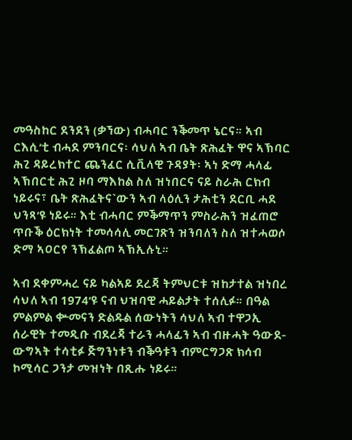መዓስከር ደንደን (ቃኘው) ብሓባር ንቕመጥ ኔርና። ኣብ ርእሲ’ቲ ብሓደ ምንባርና፡ ሳህለ ኣብ ቤት ጽሕፈት ዋና ኣኽባር ሕጊ ዳይረክተር ጨንፈር ሲቪላዊ ጉዳያት፡ ኣነ ድማ ሓላፊ ኣኽበርቲ ሕጊ ዞባ ማእከል ስለ ዝነበርና ናይ ስራሕ ርክብ ነይሩና፣ ቤት ጽሕፈትና`ውን ኣብ ላዕሊን ታሕቲን ደርቢ ሓደ ህንጻ’ዩ ነይሩ። እቲ ብሓባር ምቕማጥን ምስራሕን ዝፈጠሮ ጥቡቕ ዕርክነት ተመሳሳሊ መርገጽን ዝንባለን ስለ ዝተሓወሶ ድማ ኣዐርየ ንኽፈልጦ ኣኽኢሉኒ።

ኣብ ደቀምሓረ ናይ ካልኣይ ደረጃ ትምህርቱ ዝከታተል ዝነበረ ሳህለ ኣብ 1974’ዩ ናብ ህዝባዊ ሓይልታት ተሰሊፉ። በዓል ምልምል ቍመናን ድልዱል ሰውነትን ሳህለ ኣብ ተዋጋኢ ሰራዊት ተመዲቡ ብደረጃ ተራን ሓላፊን ኣብ ብዙሓት ዓውደ-ውግኣት ተሳቲፉ ጅግንነቱን ብቕዓቱን ብምርግጋጽ ክሳብ ኮሚሳር ጋንታ መዝነት በጺሑ ነይሩ።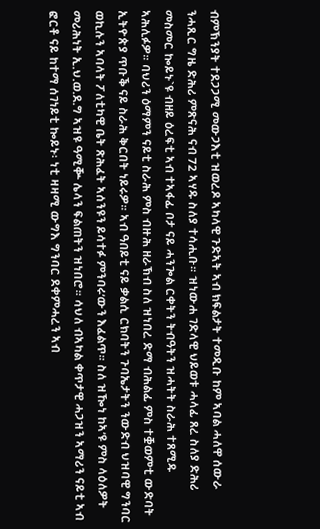ብምኽንያት ተደጋጋሚ መውጋእቲ ዝወረዶ ኣካላዊ ጉድኣት ኣብ ክፍልታት ተመዲቡ ከም ኣባል ሓለዋ ሰውራ ንሓጺር ግዜ ድሕሪ ምጽናሕ ናብ 72 ኣሃዱ ስለያ ተሳሒቡ። ዝነውሐ ገድላዊ ህይወቱ ሓላፊ ጸረ ስለያ ድሕሪ መስመር ኰይኑ`ዩ ብዘይ ዕረፍቲ ኣብ ተኣፋፊ ቦታ ናይ ሓንጐል ርቀትን ትብዓትን ዝሓትት ስራሕ ተጸሚዱ ኣሕሊፉዎ። ባህሪን ዕማምን ናይቲ ስራሕ ምስ ብዙሕ ዘራኽብ ስለ ዝነበረ ድማ ብሕልፊ ምስ ተቛወምቲ ውድባት ኢትዮጵያ ጥቡቕ ናይ ስራሕ ቅርበት ነይሩዎ። ኣብ ዓበይቲ ናይ ቃልሲ ርክባትን ጉባኤታትን ንውድብ ህዝባዊ ግንባር ወኪሉን ኣባላት ፖለቲካዊ ቤት ጽሕፈት ኣሰንዩን ይሳተፉ ምንባሩ’ውን እፈልጥ። ስለ ዝዀነ ከኣ’ዩ ምስ ላዕለዎት መሪሕነት ኢ.ህ.ወ.ደ.ግ ኣዝዩ ዓሚቝ ሌላን ፍልጠትን ዝነበሮ። ሳህለ ብኣካል ቀጥታዊ ሓጋዝን ኣማሪን ናይቲ ኣብ ፎርቶ ናይ ከተማ ሰገነይቲ ኰይኑ፡ ነቲ ዛዛሚ ውግእ ግንባር ደቀምሓረን ኣብ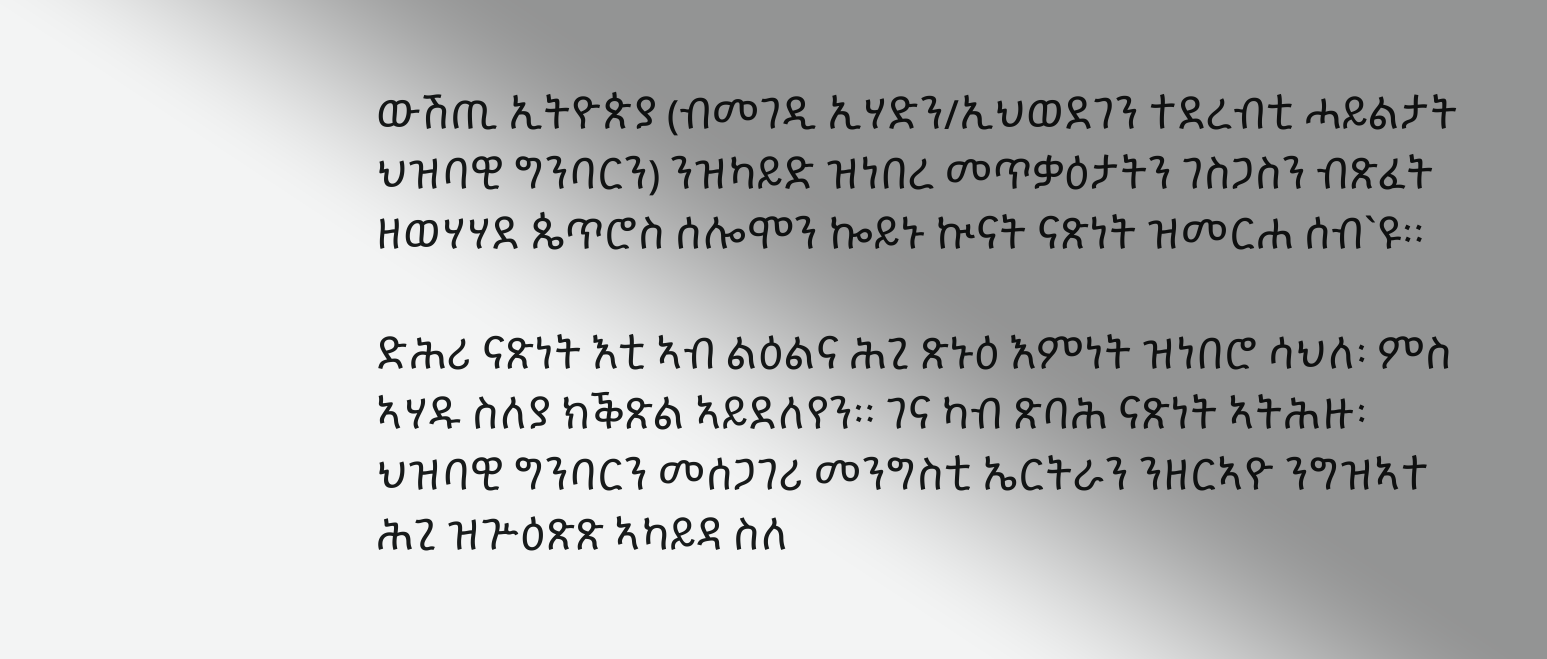ውሽጢ ኢትዮጵያ (ብመገዲ ኢሃድን/ኢህወደገን ተደረብቲ ሓይልታት ህዝባዊ ግንባርን) ንዝካይድ ዝነበረ መጥቃዕታትን ገስጋስን ብጽፈት ዘወሃሃደ ጴጥሮስ ሰሎሞን ኰይኑ ኲናት ናጽነት ዝመርሐ ሰብ`ዩ።

ድሕሪ ናጽነት እቲ ኣብ ልዕልና ሕጊ ጽኑዕ እምነት ዝነበሮ ሳህለ፡ ምስ ኣሃዱ ስለያ ክቕጽል ኣይደለየን። ገና ካብ ጽባሕ ናጽነት ኣትሕዙ፡ ህዝባዊ ግንባርን መሰጋገሪ መንግስቲ ኤርትራን ንዘርኣዮ ንግዝኣተ ሕጊ ዝጕዕጽጽ ኣካይዳ ስለ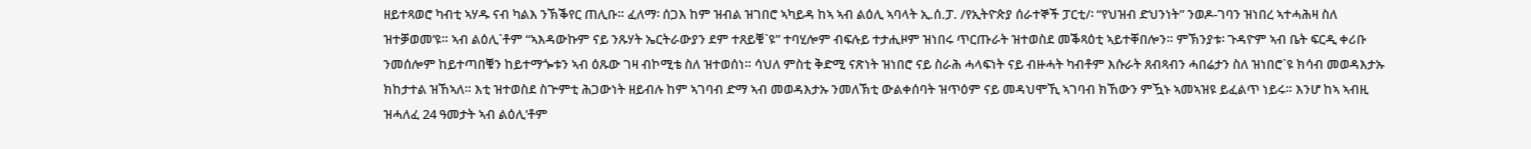ዘይተጻወሮ ካብቲ ኣሃዱ ናብ ካልእ ንኽቕየር ጠሊቡ። ፈለማ፡ ሰጋእ ከም ዝብል ዝገበሮ ኣካይዳ ከኣ ኣብ ልዕሊ ኣባላት ኢ.ሰ.ፓ. /የኢትዮጵያ ሰራተኞች ፓርቲ/፡ “የህዝብ ድህንነት” ንወዶ-ገባን ዝነበረ ኣተሓሕዛ ስለ ዝተቓወመ’ዩ። ኣብ ልዕሊ`ቶም “ኣእዳውኩም ናይ ንጹሃት ኤርትራውያን ደም ተጸይቑ`ዩ” ተባሂሎም ብፍሉይ ተታሒዞም ዝነበሩ ጥርጡራት ዝተወስደ መቕጻዕቲ ኣይተቐበሎን። ምኽንያቱ፡ ጉዳዮም ኣብ ቤት ፍርዲ ቀሪቡ ንመሰሎም ከይተጣበቑን ከይተማጐቱን ኣብ ዕጹው ገዛ ብኮሚቴ ስለ ዝተወሰነ። ሳህለ ምስቲ ቅድሚ ናጽነት ዝነበሮ ናይ ስራሕ ሓላፍነት ናይ ብዙሓት ካብቶም እሱራት ጸብጻብን ሓበሬታን ስለ ዝነበሮ`ዩ ክሳብ መወዳእታኡ ክከታተል ዝኸኣለ። እቲ ዝተወስደ ስጕምቲ ሕጋውነት ዘይብሉ ከም ኣገባብ ድማ ኣብ መወዳእታኡ ንመለኽቲ ውልቀሰባት ዝጥዕም ናይ መዳህሞኺ ኣገባብ ክኸውን ምዃኑ ኣመኣዝዩ ይፈልጥ ነይሩ። እንሆ ከኣ ኣብዚ ዝሓለፈ 24 ዓመታት ኣብ ልዕሊ’ቶም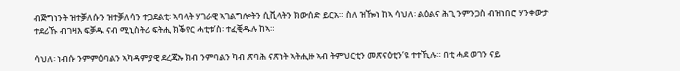ብጅግነንት ዝተቓለሱን ዝተቓለሳን ተጋደልቲ፡ ኣባላት ሃገራዊ ኣገልግሎትን ሲቪላትን ክውሰድ ይርአ። ስለ ዝዀነ ከኣ ሳህለ፡ ልዕልና ሕጊ ንምንጋስ ብዝነበሮ ሃንቀውታ ተደሪኹ ብገዛእ ፍቓዱ ናብ ሚኒስትሪ ፍትሒ ክቕየር ሓቲቱ’ስ፡ ተፈቒዱሉ ከኣ።

ሳህለ፡ ነብሱ ንምምዕባልን ኣካዳምያዊ ደረጃኡ ክብ ንምባልን ካብ ጽባሕ ናጽነት ኣትሒዙ ኣብ ትምህርቲን መጽናዕቲን’ዩ ተተኺሉ። በቲ ሓደ ወገን ናይ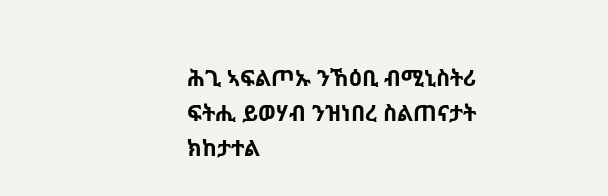ሕጊ ኣፍልጦኡ ንኸዕቢ ብሚኒስትሪ ፍትሒ ይወሃብ ንዝነበረ ስልጠናታት ክከታተል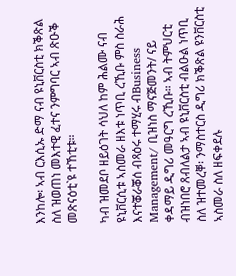እንከሎ፡ ኣብ ርእሲኡ ድማ ናብ ዩኒቨርስቲ ክቕጽል ስለ ዝወጠነ መእተዊ ፈተና ንምግባር ኣብ ጽዑቕ መጽናዕቲ`ዩ ተኸቲቱ።

ካብ ዝመደቦ ዘይዕገት ሳህለ ከም ሕልሙ ናብ ዩኒቨርሲቱ ኣስመራ ዘእቱ ነጥቢ ረኺቡ ምስ ስራሕ እናተቖራቖሰ ብጻዕሩ ተማሂሩ ብBusiness Management/ ቢዝነስ ማናጅመንት/ ናይ ቀዳማይ ዲግሪ መዓርግ ረኺቡ። ኣብ ትምህርቲ ብዝነበሮ ጸብለልታ ኣብ ዩኒቨርስቲ ብልዑል ነጥቢ ስለ ዝተመረቐ፡ ንማስተርስ ዲግሪ ክቕጽል ዩንቨርስቲ ኣስመራ ስለ ዘፍቀደሉ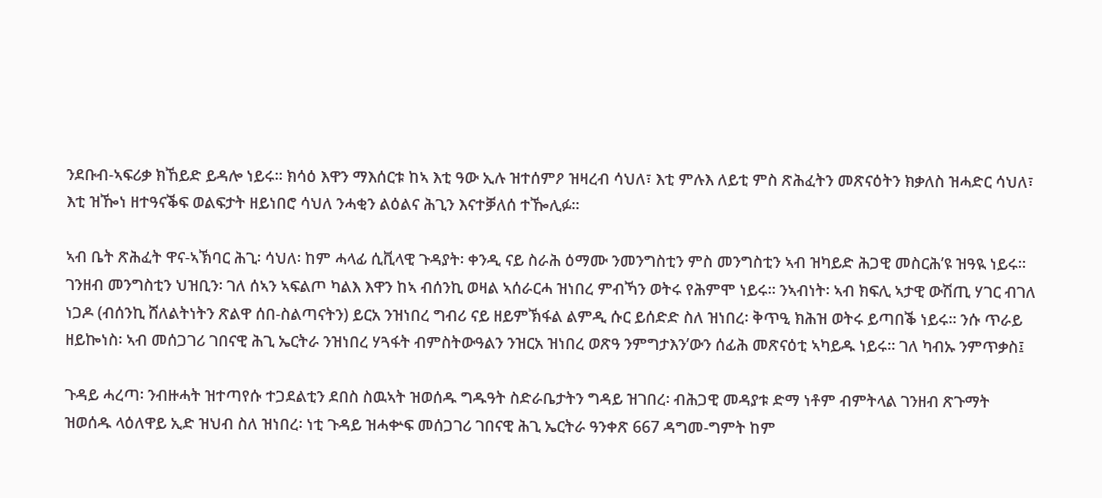ንደቡብ-ኣፍሪቃ ክኸይድ ይዳሎ ነይሩ። ክሳዕ እዋን ማእሰርቱ ከኣ እቲ ዓው ኢሉ ዝተሰምዖ ዝዛረብ ሳህለ፣ እቲ ምሉእ ለይቲ ምስ ጽሕፈትን መጽናዕትን ክቃለስ ዝሓድር ሳህለ፣ እቲ ዝዀነ ዘተዓናቕፍ ወልፍታት ዘይነበሮ ሳህለ ንሓቂን ልዕልና ሕጊን እናተቓለሰ ተዀሊፉ።

ኣብ ቤት ጽሕፈት ዋና-ኣኽባር ሕጊ፡ ሳህለ፡ ከም ሓላፊ ሲቪላዊ ጉዳያት፡ ቀንዲ ናይ ስራሕ ዕማሙ ንመንግስቲን ምስ መንግስቲን ኣብ ዝካይድ ሕጋዊ መስርሕ’ዩ ዝዓዪ ነይሩ። ገንዘብ መንግስቲን ህዝቢን፡ ገለ ሰኣን ኣፍልጦ ካልእ እዋን ከኣ ብሰንኪ ወዛል ኣሰራርሓ ዝነበረ ምብኻን ወትሩ የሕምሞ ነይሩ። ንኣብነት፡ ኣብ ክፍሊ ኣታዊ ውሽጢ ሃገር ብገለ ነጋዶ (ብሰንኪ ሸለልትነትን ጽልዋ ሰበ-ስልጣናትን) ይርአ ንዝነበረ ግብሪ ናይ ዘይምኽፋል ልምዲ ሱር ይሰድድ ስለ ዝነበረ፡ ቅጥዒ ክሕዝ ወትሩ ይጣበቕ ነይሩ። ንሱ ጥራይ ዘይኰነስ፡ ኣብ መሰጋገሪ ገበናዊ ሕጊ ኤርትራ ንዝነበረ ሃጓፋት ብምስትውዓልን ንዝርአ ዝነበረ ወጽዓ ንምግታእን’ውን ሰፊሕ መጽናዕቲ ኣካይዱ ነይሩ። ገለ ካብኡ ንምጥቃስ፤

ጉዳይ ሓረጣ፡ ንብዙሓት ዝተጣየሱ ተጋደልቲን ደበስ ስዉኣት ዝወሰዱ ግዱዓት ስድራቤታትን ግዳይ ዝገበረ፡ ብሕጋዊ መዳያቱ ድማ ነቶም ብምትላል ገንዘብ ጽጉማት ዝወሰዱ ላዕለዋይ ኢድ ዝህብ ስለ ዝነበረ፡ ነቲ ጉዳይ ዝሓቍፍ መሰጋገሪ ገበናዊ ሕጊ ኤርትራ ዓንቀጽ 667 ዳግመ-ግምት ከም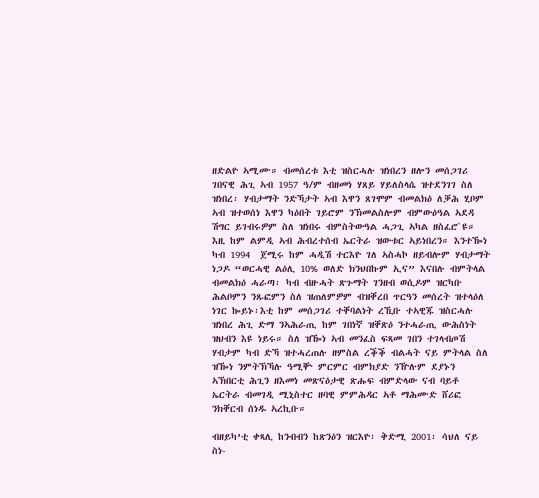ዘድልዮ ኣሚሙ። ብመሰረቱ እቲ ዝስርሓሉ ዝነበረን ዘሎን መሰጋገሪ ገበናዊ ሕጊ ኣብ 1957 ዓ/ም ብዘመነ ሃጸይ ሃይለስላሴ ዝተደንገገ ስለ ዝነበረ፡ ሃብታማት ንድኻታት ኣብ እዋን ጸገሞም ብመልክዕ ለቓሕ ሂቦም ኣብ ዝተወሰነ እዋን ካዕበት ገይሮም ንኽመልስሎም ብምውዕዓል ኣደዳ ሽግር ይገብሩዎም ስለ ዝነበሩ ብምስትውዓል ሓጋጊ ኣካል ዘስፈሮ`ዩ። እዚ ከም ልምዲ ኣብ ሕብረተሰብ ኤርትራ ዝውቱር ኣይነበረን። እንተዀነ ካብ 1994  ጀሚሩ ከም ሓዲሽ ተርእዮ ገለ ኣስሓኮ ዘይብሎም ሃብታማት ነጋዶ “ወርሓዊ ልዕሊ 10% ወለድ ክንህበኩም ኢና” እናበሉ ብምትላል ብመልክዕ ሓራጣ፡ ካብ ብዙሓት ጽጉማት ገንዘብ ወሲዶም ዝርካቡ ሕልቦምን ንጹፎምን ስለ ዝጠለምዎም ብዝቐረበ ጥርዓን መሰረት ዝተላዕለ ነገር ኰይኑ፡እቲ ከም መሰጋገሪ ተቐባልነት ረኺቡ ተኣዊጁ ዝስርሓሉ ዝነበረ ሕጊ ድማ ንኣሕራጢ ከም ገበነኛ ዝቐጽዕ ንተሓራጢ ውሕስነት ዝህብን እዩ ነይሩ። ስለ ዝዀነ ኣብ መንፈስ ፍጻመ ገበን ተገላብጦሽ ሃብታም ካብ ድኻ ዝተሓረጠሉ ዘምስል ረቕቕ ብልሓት ናይ ምትላል ስለ ዝዀነ ንምትኽኻሉ ዓሚቝ ምርምር ብምክያድ ንዅሉም ደያኑን ኣኽበርቲ ሕጊን ዘእመነ መጽናዕታዊ ጽሑፍ ብምድላው ናብ ባይቶ ኤርትራ ብመገዲ ሚኒስተር ዘባዊ ምምሕዳር ኣቶ ማሕሙድ ሸሪፎ ንክቐርብ ሰነዱ ኣረኪቡ።

ብዘይካ’ቲ ቀጻሊ ከንብብን ከጽንዕን ዝርእዮ፡ ቅድሚ 2001፡ ሳህለ ናይ ስነ-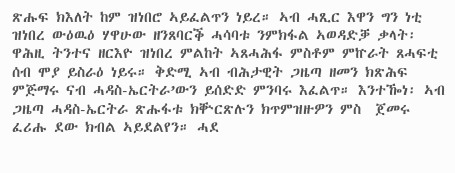ጽሑፍ ክእለት ከም ዝነበሮ ኣይፈልጥን ነይረ። ኣብ ሓጺር እዋን ግን ነቲ ዝነበረ ውዕዉዕ ሃዋሁው ዘንጸባርቕ ሓሳባቱ ንምክፋል ኣወዳድቓ ቃላት፡ ዋሕዚ ትንተና ዘርእዮ ዝነበረ ምልከት ኣጸሓሕፋ ምስቶም ምኵራት ጸሓፍቲ ሰብ ሞያ ይስራዕ ነይሩ። ቅድሚ ኣብ ብሕታዊት ጋዜጣ ዘመን ክጽሕፍ ምጅማሩ ናብ ሓዳስ-ኤርትራ’ውን ይሰድድ ምንባሩ እፈልጥ። እንተዀነ፡ ኣብ ጋዜጣ ሓዳስ-ኤርትራ ጽሑፋቱ ክቝርጽሉን ክጥምዝዙዎን ምስ  ጀመሩ ፈሪሑ ደው ክብል ኣይደልየን። ሓደ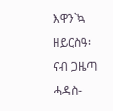እዋን`ኳ ዘይርስዓ፡ ናብ ጋዜጣ ሓዳስ-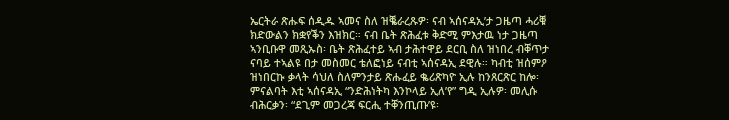ኤርትራ ጽሑፍ ሰዲዱ ኣመና ስለ ዝቘራረጹዎ፡ ናብ ኣሰናዳኢ’ታ ጋዜጣ ሓሪቑ ክድውልን ክቋየቕን እዝክር። ናብ ቤት ጽሕፈቱ ቅድሚ ምእታዉ ነታ ጋዜጣ ኣንቢቡዋ መጺኡስ፡ ቤት ጽሕፈተይ ኣብ ታሕተዋይ ደርቢ ስለ ዝነበረ ብቐጥታ ናባይ ተኣልዩ በታ መስመር ቴለፎነይ ናብቲ ኣሰናዳኢ ደዊሉ። ካብቲ ዝሰምዖ ዝነበርኩ ቃላት ሳህለ ስለምንታይ ጽሑፈይ ቈሪጽካዮ ኢሉ ከንጸርጽር ከሎ፡ ምናልባት እቲ ኣሰናዳኢ “ንድሕነትካ እንኮላይ ኢለ’የ” ግዲ ኢሉዎ፡ መሊሱ ብሕርቃን፡ “ደጊም መጋረጃ ፍርሒ ተቐንጢጡ’ዩ፡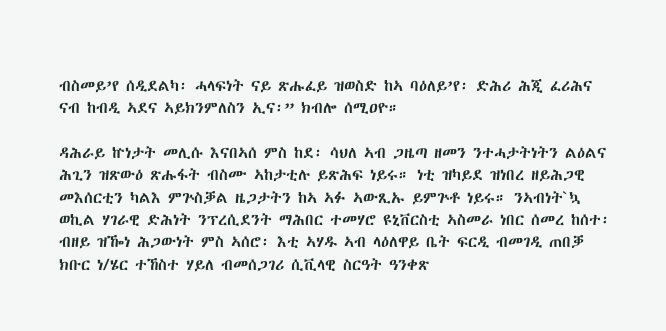ብስመይ’የ ሰዲደልካ፡ ሓላፍነት ናይ ጽሑፈይ ዝወስድ ከኣ ባዕለይ’የ፡ ድሕሪ ሕጂ ፈሪሕና ናብ ከብዲ ኣደና ኣይክንምለስን ኢና፡” ክብሎ ሰሚዐዮ።

ዳሕራይ ኵነታት መሊሱ እናበኣሰ ምስ ከደ፡ ሳህለ ኣብ ጋዜጣ ዘመን ንተሓታትነትን ልዕልና ሕጊን ዝጽውዕ ጽሑፋት ብስሙ ኣከታቲሉ ይጽሕፍ ነይሩ። ነቲ ዝካይደ ዝነበረ ዘይሕጋዊ መእሰርቲን ካልእ ምጕስቓል ዜጋታትን ከኣ ኣፉ ኣውጺኡ ይምጕቶ ነይሩ። ንኣብነት`ኳ ወኪል ሃገራዊ ድሕነት ንፕረሲደንት ማሕበር ተመሃሮ ዩኒቨርስቲ ኣስመራ ነበር ሰመረ ከሰተ፡ ብዘይ ዝዀነ ሕጋውነት ምስ ኣሰሮ፡ እቲ ኣሃዱ ኣብ ላዕለዋይ ቤት ፍርዲ ብመገዲ ጠበቓ ክቡር ነ/ሄር ተኸስተ ሃይለ ብመሰጋገሪ ሲቪላዊ ስርዓት ዓንቀጽ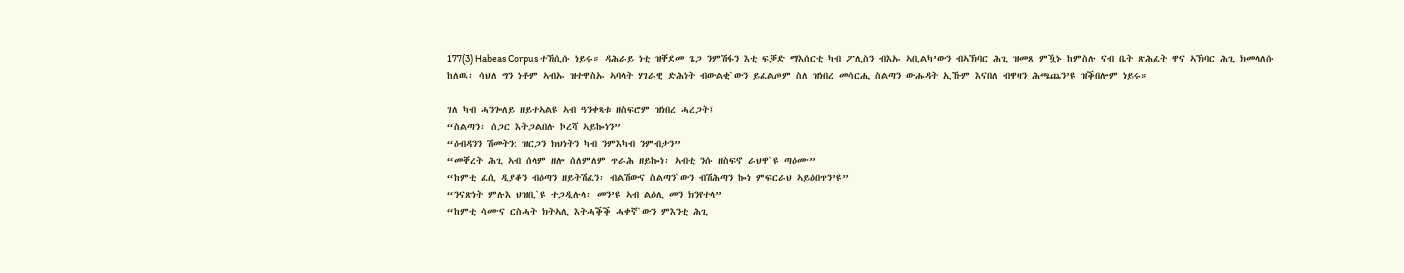177(3) Habeas Corpus ተኸሲሱ ነይሩ። ዳሕራይ ነቲ ዝቐደመ ጌጋ ንምሽፋን እቲ ፍቓድ ማእሰርቲ ካብ ፖሊስን ብእኡ ኣቢልካ’ውን ብኣኽባር ሕጊ ዝመጸ ምዃኑ ከምስሉ ናብ ቤት ጽሕፈት ዋና ኣኽባር ሕጊ ክመላለሱ ከለዉ፡ ሳህለ ግን ነቶም ኣብኡ ዝተዋስኡ ኣባላት ሃገራዊ ድሕነት ብውልቂ`ውን ይፈልጦም ስለ ዝነበረ መሳርሒ ስልጣን ውሑዳት ኢኹም እናበለ ብዋዛን ሕጫጨን’ዩ ዝቕበሎም ነይሩ።

ገለ ካብ ሓንጐለይ ዘይተኣልዩ ኣብ ዓንቀጻቱ ዘስፍሮም ዝነበረ ሓረጋት፤
“ስልጣን፡ ሰጋር እትጋልበሉ ኮረሻ ኣይኰነን”
“ዕብዳንን ሽመትን: ዝርጋን ክህነትን ካብ ንምእካብ ንምብታን”
“መቐረት ሕጊ ኣብ ሰላም ዘሎ ሰለምለም ጥራሕ ዘይኰነ፡ ኣብቲ ንሱ ዘስፍኖ ራህዋ`ዩ ጣዕሙ”
“ከምቲ ፈሲ ዲያቆን ብዕጣን ዘይትሽፈን፡ ብልሽውና ስልጣን`ውን ብሽሕጣን ኰነ ምፍርራህ ኣይዕበጥን’ዩ”
“ንናጽነት ምሉእ ህዝቢ`ዩ ተጋዲሉላ፡ መን’ዩ ኣብ ልዕሊ መን ክንየተላ”
“ከምቲ ሳሙና ርስሓት ክትኣሊ እትሓቕቕ ሓቀኛ`ውን ምእንቲ ሕጊ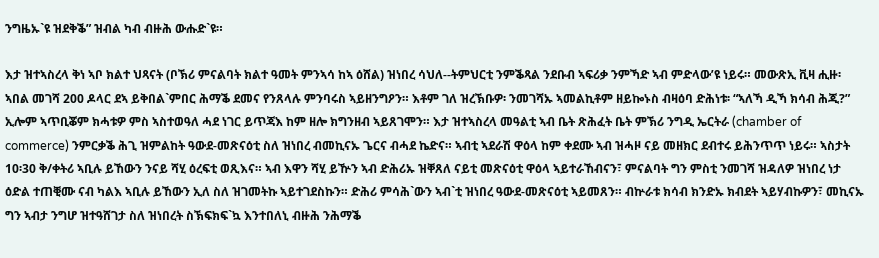ንግዜኡ`ዩ ዝደቅቕ” ዝብል ካብ ብዙሕ ውሑድ`ዩ።

እታ ዝተኣስረላ ቅነ ኣቦ ክልተ ህጻናት (ቦኽሪ ምናልባት ክልተ ዓመት ምንኣሳ ከኣ ዕሸል) ዝነበረ ሳህለ--ትምህርቲ ንምቕጻል ንደቡብ ኣፍሪቃ ንምኻድ ኣብ ምድላው’ዩ ነይሩ። መውጽኢ ቪዛ ሒዙ፡ ኣበል መገሻ 200 ዶላር ደኣ ይቅበል`ምበር ሕማቕ ደመና የንጸላሉ ምንባሩስ ኣይዘንግዖን። እቶም ገለ ዝረኽቡዎ፡ ንመገሻኡ ኣመልኪቶም ዘይኰኑስ ብዛዕባ ድሕነቱ፡ “ኣለኻ ዲኻ ክሳብ ሕጂ?” ኢሎም ኣጥቢቖም ክሓቱዎ ምስ ኣስተወዓለ ሓደ ነገር ይጥጃእ ከም ዘሎ ክግንዘብ ኣይጸገሞን። እታ ዝተኣስረላ መዓልቲ ኣብ ቤት ጽሕፈት ቤት ምኽሪ ንግዲ ኤርትራ (chamber of commerce) ንምርቃቕ ሕጊ ዝምልከት ዓውደ-መጽናዕቲ ስለ ዝነበረ ብመኪናኡ ጌርና ብሓደ ኬድና። ኣብቲ ኣደራሽ ዋዕላ ከም ቀደሙ ኣብ ዝሓዞ ናይ መዘክር ደብተሩ ይሕንጥጥ ነይሩ። ኣስታት 10፡30 ቅ/ቀትሪ ኣቢሉ ይኸውን ንናይ ሻሂ ዕረፍቲ ወጺእና። ኣብ እዋን ሻሂ ይዅን ኣብ ድሕሪኡ ዝቐጸለ ናይቲ መጽናዕቲ ዋዕላ ኣይተራኸብናን፣ ምናልባት ግን ምስቲ ንመገሻ ዝዳለዎ ዝነበረ ነታ ዕድል ተጠቒሙ ናብ ካልእ ኣቢሉ ይኸውን ኢለ ስለ ዝገመትኩ ኣይተገደስኩን። ድሕሪ ምሳሕ`ውን ኣብ`ቲ ዝነበረ ዓውደ-መጽናዕቲ ኣይመጸን። ብኵራቱ ክሳብ ክንድኡ ክብደት ኣይሃብኩዎን፣ መኪናኡ ግን ኣብታ ንግሆ ዝተዓሸገታ ስለ ዝነበረት ስኽፍክፍ`ኳ እንተበለኒ ብዙሕ ንሕማቕ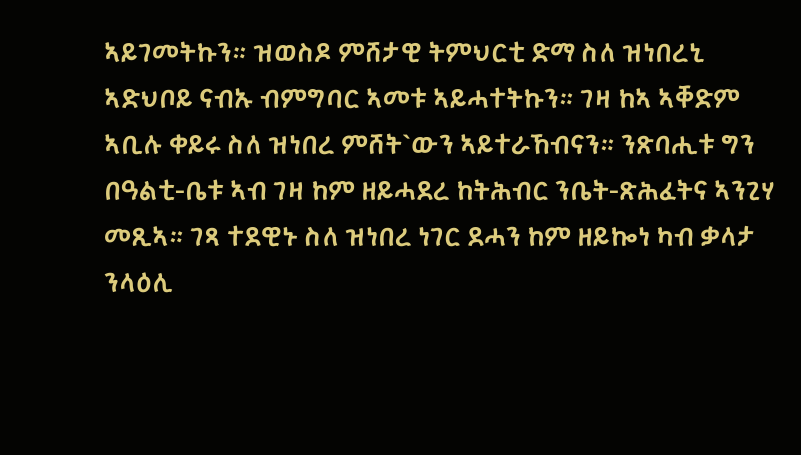ኣይገመትኩን። ዝወስዶ ምሸታዊ ትምህርቲ ድማ ስለ ዝነበረኒ ኣድህቦይ ናብኡ ብምግባር ኣመቱ ኣይሓተትኩን። ገዛ ከኣ ኣቐድም ኣቢሉ ቀይሩ ስለ ዝነበረ ምሸት`ውን ኣይተራኸብናን። ንጽባሒቱ ግን በዓልቲ-ቤቱ ኣብ ገዛ ከም ዘይሓደረ ከትሕብር ንቤት-ጽሕፈትና ኣንጊሃ መጺኣ። ገጻ ተደዊኑ ስለ ዝነበረ ነገር ደሓን ከም ዘይኰነ ካብ ቃላታ ንላዕሊ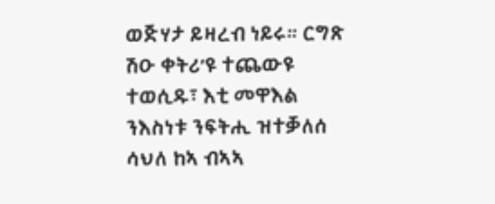ወጅሃታ ይዛረብ ነይሩ። ርግጽ ሽዑ ቀትሪ’ዩ ተጨውዩ ተወሲዱ፣ እቲ መዋእል ንእስነቱ ንፍትሒ ዝተቓለሰ ሳህለ ከኣ ብኣኣ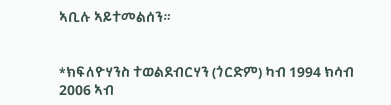ኣቢሉ ኣይተመልሰን።


*ክፍለዮሃንስ ተወልደብርሃን (ጎርድም) ካብ 1994 ክሳብ 2006 ኣብ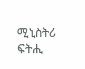ሚኒስትሪ ፍትሒ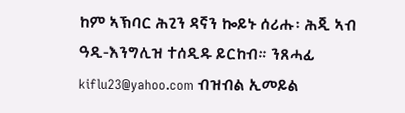ከም ኣኽባር ሕጊን ዳኛን ኰይኑ ሰሪሑ፡ ሕጂ ኣብ ዓዲ-እንግሊዝ ተሰዲዱ ይርከብ። ንጸሓፊ kiflu23@yahoo.com ብዝብል ኢመይል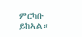ምርካቡ ይከኣል።